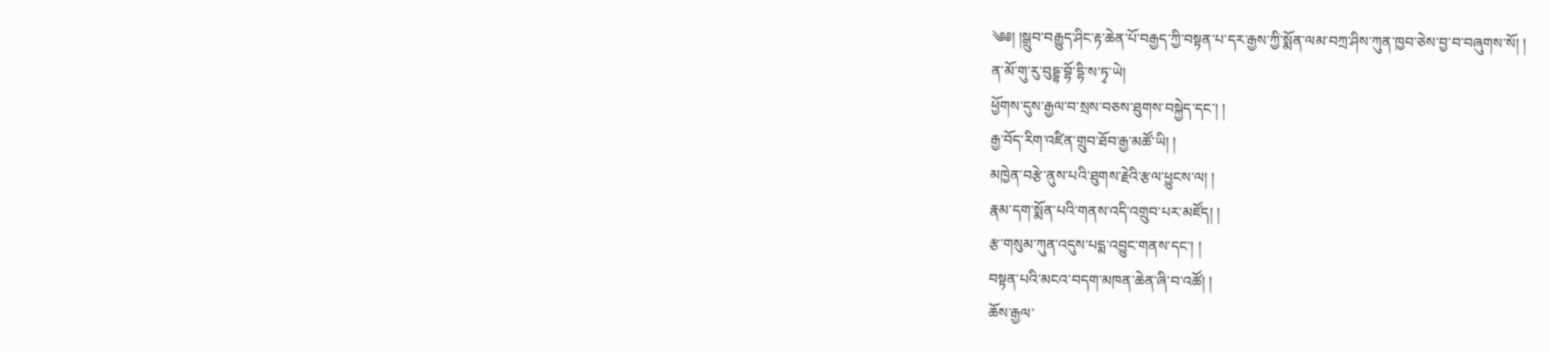༄༅། །སྒྲུབ་བརྒྱུད་ཤིང་རྟ་ཆེན་པོ་བརྒྱད་ཀྱི་བསྟན་པ་དར་རྒྱས་ཀྱི་སྨོན་ལམ་བཀྲ་ཤིས་ཀུན་ཁྱབ་ཅེས་བྱ་བ་བཞུགས་སོ། །
ན་མོ་གུ་རུ་བུདྡྷ་བྷོ་དྷི་ས་ཏྭ་ཡེ།
ཕྱོགས་དུས་རྒྱལ་བ་སྲས་བཅས་ཐུགས་བསྐྱེད་དང་། །
རྒྱ་བོད་རིག་འཛིན་གྲུབ་ཐོབ་རྒྱ་མཚོ་ཡི། །
མཁྱེན་བརྩེ་ནུས་པའི་ཐུགས་རྗེའི་རྩལ་ཕྱུངས་ལ། །
རྣམ་དག་སྨོན་པའི་གནས་འདི་འགྲུབ་པར་མཛོད། །
རྩ་གསུམ་ཀུན་འདུས་པདྨ་འབྱུང་གནས་དང་། །
བསྟན་པའི་མངའ་བདག་མཁན་ཆེན་ཞི་བ་འཚོ། །
ཆོས་རྒྱལ་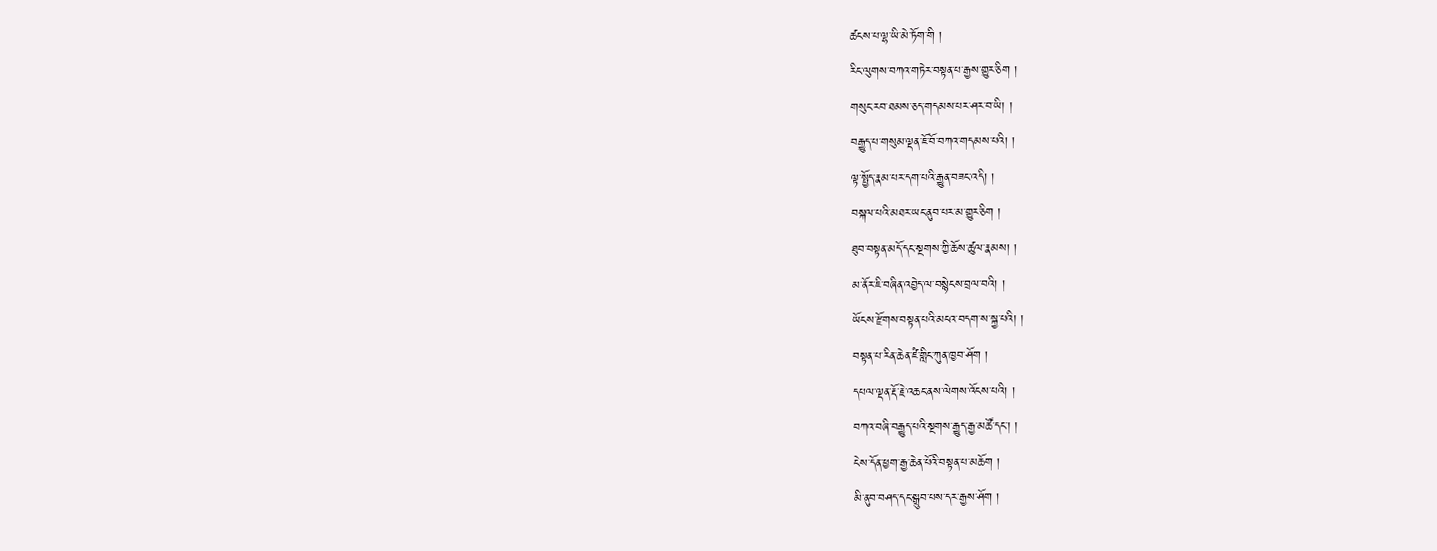ཚངས་པ་ལྷ་ཡི་མེ་ཏོག་གི །
རིང་ལུགས་བཀའ་གཏེར་བསྟན་པ་རྒྱས་གྱུར་ཅིག །
གསུང་རབ་ཐམས་ཅད་གདམས་པར་ཤར་བ་ཡི། །
བརྒྱུད་པ་གསུམ་ལྡན་ཇོ་བོ་བཀའ་གདམས་པའི། །
ལྟ་སྤྱོད་རྣམ་པར་དག་པའི་རྒྱུན་བཟང་འདི། །
བསྐལ་པའི་མཐར་ཡང་ནུབ་པར་མ་གྱུར་ཅིག །
ཐུབ་བསྟན་མདོ་དང་སྔགས་ཀྱི་ཆོས་ཚུལ་རྣམས། །
མ་ནོར་ཇི་བཞིན་འབྱེད་ལ་བསྙེངས་བྲལ་བའི། །
ཡོངས་རྫོགས་བསྟན་པའི་མངའ་བདག་ས་སྐྱ་པའི། །
བསྟན་པ་རིན་ཆེན་ཛཾ་གླིང་ཀུན་ཁྱབ་ཤོག །
དཔལ་ལྡན་རྡོ་རྗེ་འཆང་ནས་ལེགས་འོངས་པའི། །
བཀའ་བཞི་བརྒྱུད་པའི་སྔགས་རྒྱུད་རྒྱ་མཚོ་དང་། །
ངེས་དོན་ཕྱག་རྒྱ་ཆེན་པོའི་བསྟན་པ་མཆོག །
མི་ནུབ་བཤད་དང་སྒྲུབ་པས་དར་རྒྱས་ཤོག །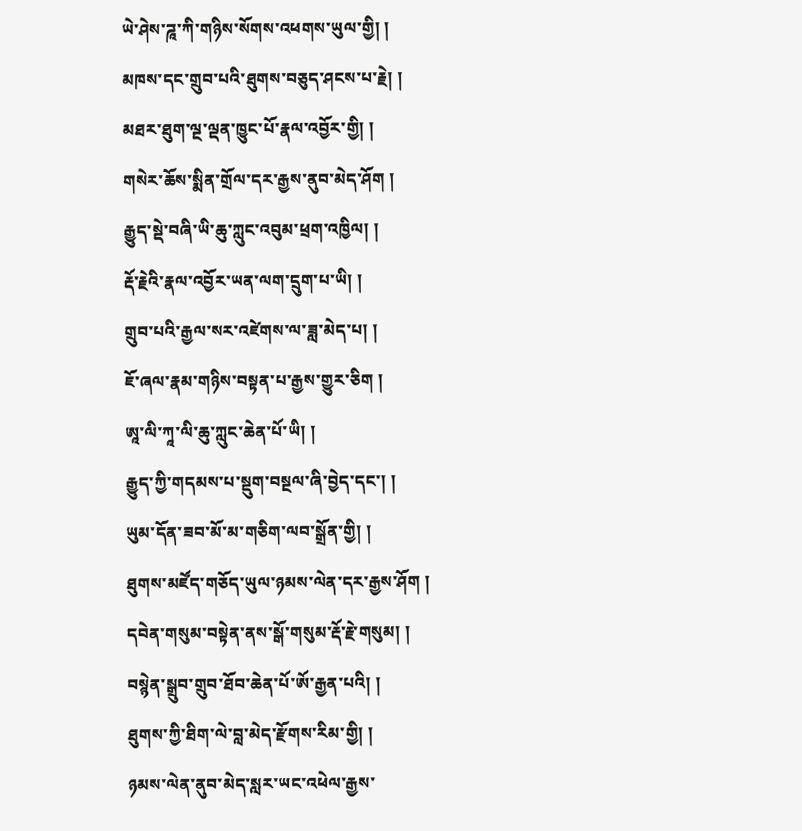ཡེ་ཤེས་ཌཱ་ཀི་གཉིས་སོགས་འཕགས་ཡུལ་གྱི། །
མཁས་དང་གྲུབ་པའི་ཐུགས་བཅུད་ཤངས་པ་རྗེ། །
མཐར་ཐུག་ལྔ་ལྡན་ཁྱུང་པོ་རྣལ་འབྱོར་གྱི། །
གསེར་ཆོས་སྨིན་གྲོལ་དར་རྒྱས་ནུབ་མེད་ཤོག །
རྒྱུད་སྡེ་བཞི་ཡི་ཆུ་ཀླུང་འབུམ་ཕྲག་འཁྱིལ། །
རྡོ་རྗེའི་རྣལ་འབྱོར་ཡན་ལག་དྲུག་པ་ཡི། །
གྲུབ་པའི་རྒྱལ་སར་འཛེགས་ལ་ཟླ་མེད་པ། །
ཇོ་ཞལ་རྣམ་གཉིས་བསྟན་པ་རྒྱས་གྱུར་ཅིག །
ཨཱ་ལི་ཀཱ་ལི་ཆུ་ཀླུང་ཆེན་པོ་ཡི། །
རྒྱུད་ཀྱི་གདམས་པ་སྡུག་བསྔལ་ཞི་བྱེད་དང་། །
ཡུམ་དོན་ཟབ་མོ་མ་གཅིག་ལབ་སྒྲོན་གྱི། །
ཐུགས་མཛོད་གཅོད་ཡུལ་ཉམས་ལེན་དར་རྒྱས་ཤོག །
དབེན་གསུམ་བསྟེན་ནས་སྒོ་གསུམ་རྡོ་རྗེ་གསུམ། །
བསྙེན་སྒྲུབ་གྲུབ་ཐོབ་ཆེན་པོ་ཨོ་རྒྱན་པའི། །
ཐུགས་ཀྱི་ཐིག་ལེ་བླ་མེད་རྫོགས་རིམ་གྱི། །
ཉམས་ལེན་ནུབ་མེད་སླར་ཡང་འཕེལ་རྒྱས་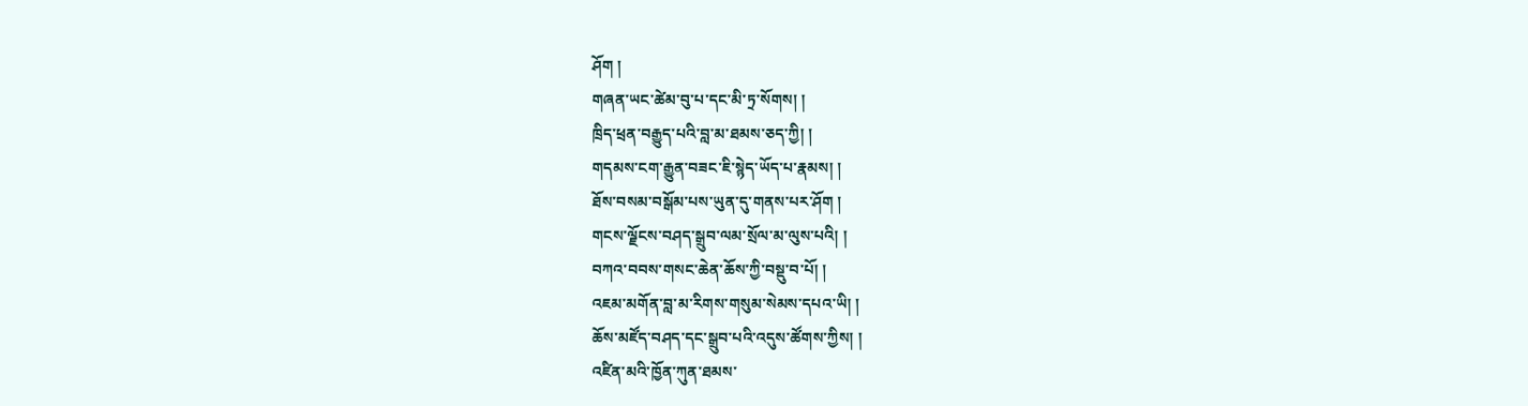ཤོག །
གཞན་ཡང་ཚེམ་བུ་པ་དང་མི་ཏྲ་སོགས། །
ཁྲིད་ཕྲན་བརྒྱུད་པའི་བླ་མ་ཐམས་ཅད་ཀྱི། །
གདམས་ངག་རྒྱུན་བཟང་ཇི་སྙེད་ཡོད་པ་རྣམས། །
ཐོས་བསམ་བསྒོམ་པས་ཡུན་དུ་གནས་པར་ཤོག །
གངས་ལྗོངས་བཤད་སྒྲུབ་ལམ་སྲོལ་མ་ལུས་པའི། །
བཀའ་བབས་གསང་ཆེན་ཆོས་ཀྱི་བསྡུ་བ་པོ། །
འཇམ་མགོན་བླ་མ་རིགས་གསུམ་སེམས་དཔའ་ཡི། །
ཆོས་མཛོད་བཤད་དང་སྒྲུབ་པའི་འདུས་ཚོགས་ཀྱིས། །
འཛིན་མའི་ཁྱོན་ཀུན་ཐམས་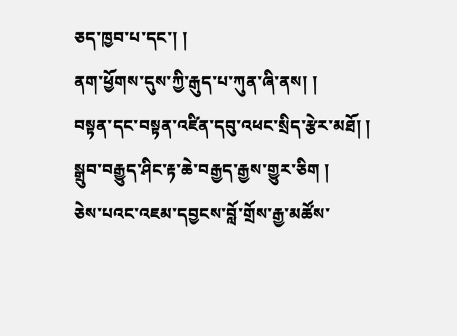ཅད་ཁྱབ་པ་དང་། །
ནག་ཕྱོགས་དུས་ཀྱི་རྒུད་པ་ཀུན་ཞི་ནས། །
བསྟན་དང་བསྟན་འཛིན་དབུ་འཕང་སྲིད་རྩེར་མཐོ། །
སྒྲུབ་བརྒྱུད་ཤིང་རྟ་ཆེ་བརྒྱད་རྒྱས་གྱུར་ཅིག །
ཅེས་པའང་འཇམ་དབྱངས་བློ་གྲོས་རྒྱ་མཚོས་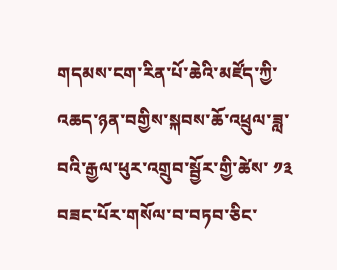གདམས་ངག་རིན་པོ་ཆེའི་མཛོད་ཀྱི་འཆད་ཉན་བགྱིས་སྐབས་ཆོ་འཕྲུལ་ཟླ་བའི་རྒྱལ་ཕུར་འགྲུབ་སྦྱོར་གྱི་ཚེས་ ༡༣ བཟང་པོར་གསོལ་བ་བཏབ་ཅིང་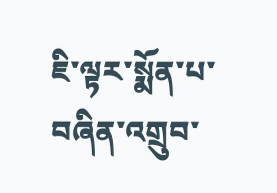ཇི་ལྟར་སྨོན་པ་བཞིན་འགྲུབ་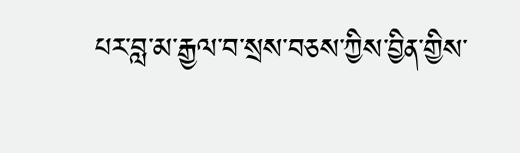པར་བླ་མ་རྒྱལ་བ་སྲས་བཅས་ཀྱིས་བྱིན་གྱིས་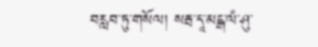བརླབ་ཏུ་གསོལ། སརྦ་དཱ་མངྒ་ལཾ་ཤུ་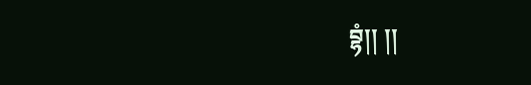བྷཾ།། །།